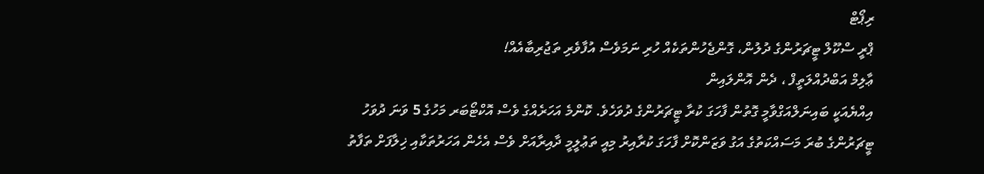ރިޕޯޓް
ޕްރީ ސްކޫލް ޓީޗަރުންގެ ދުލުން، ގޮންޖެހުންތަކެއް ހުރި ނަމަވެސް އުފާވެރި ތަޖުރިބާއެއް!
ޢާލިމް އަބްދުއްލަތީފް ، ދެން އޮންލައިން
އިއްޔެއަކީ ބައިނަލްއަގްވާމީ ގޮތުން ފާހަގަ ކުރާ ޓީޗަރުންގެ ދުވަހެވެ. ކޮންމެ އަހަރެއްގެ ވެސް އޮކްޓޯބަރ މަހުގެ 5 ވަނަ ދުވަހު ޓީޗަރުންގެ ބުރަ މަސައްކަތުގެ އަގު ވަޒަންކޮށް ފާހަގަ ކުރާއިރު މިއީ ތަޢުލީމީ ދާއިރާއަށް ވެސް އެހެން އަހަރުތަކާއި ޚިލާފަށް ތަފާތު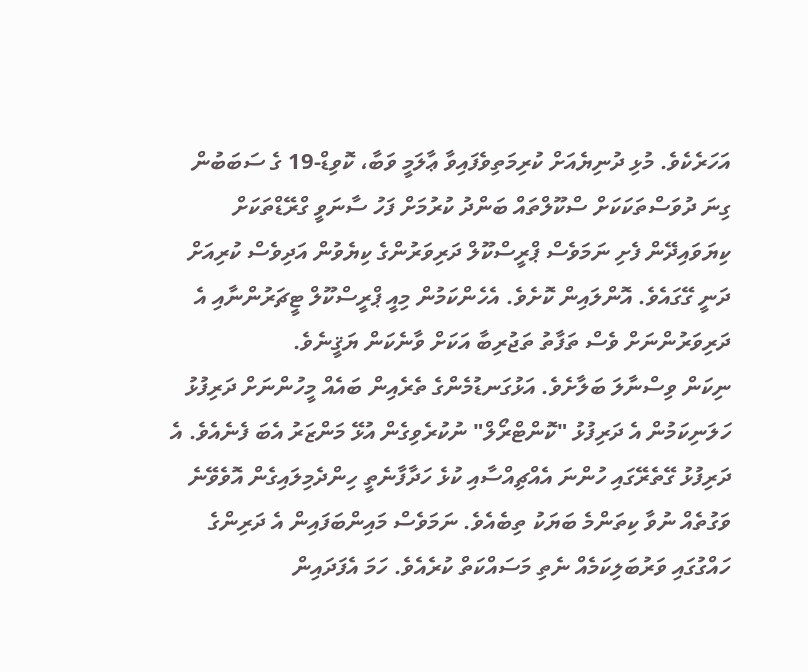އަހަރެކެވެ. މުޅި ދުނިޔެއަށް ކުރިމަތިވެފައިވާ ޢާލަމީ ވަބާ، ކޮވިޑް-19 ގެ ސަބަބުން ގިނަ ދުވަސްތަކަކަށް ސްކޫލްތައް ބަންދު ކުރުމަށް ފަހު ސާނަވީ ގްރޭޑްތަކަށް ކިޔަވައިދޭން ފެށި ނަމަވެސް ޕްރީސްކޫލް ދަރިވަރުންގެ ކިޔެވުން އަދިވެސް ކުރިއަށް ދަނީ ގޭގައެވެ. އޮންލައިން ކޮށެވެ. އެހެންކަމުން މިއީ ޕްރީސްކޫލް ޓީޗަރުންނާއި އެ ދަރިވަރުންނަށް ވެސް ތަފާތު ތަޖުރިބާ އަކަށް ވާނެކަން ޔަޤީނެވެ.
ނިކަން ވިސްނާލަ ބަލާށެވެ. އަޅުގަނޑުމެންގެ ތެރެއިން ބައެއް މީހުންނަށް ދަރިފުޅު ހަލަނިކަމުން އެ ދަރިފުޅު "ކޮންޓްރޯލް" ނުކުރެވިގެން އުޅޭ މަންޒަރު އެބަ ފެނެއެވެ. އެ ދަރިފުޅު ގޭތެރޭގައި ހުންނަ އެއްޗިއްސާއި ކުޅެ ހަދާފާނެތީ ހިންދެމިލައިގެން އޮވެވޭނެ ވަގުތެއް ނުވާ ކިތަންމެ ބަޔަކު ތިބެއެވެ. ނަމަވެސް މައިންބަފައިން އެ ދަރިންގެ ހައްގުގައި ވަރުބަލިކަމެއް ނެތި މަސައްކަތް ކުރެއެވެ. ހަމަ އެފަދައިން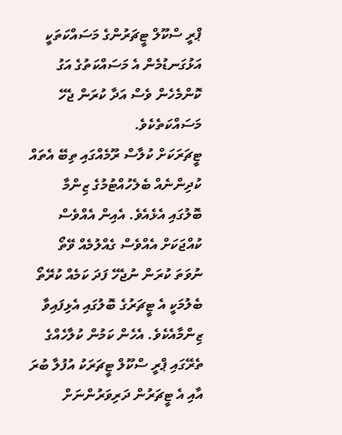ޕްރީ ސްކޫލް ޓީޗަރުންގެ މަސައްކަތަކީ އަޅުގަނޑުމެން އެ މަސައްކަތުގެ އަގު ކޮންމެހެން ވެސް އަދާ ކުރަން ޖެހޭ މަސައްކަތެކެވެ.
ޓީޗަރަކަށް ކުލާސް ރޫމެއްގައި ތިބޭ އެތައް ކުދިންނެއް ބެލެހުއްޓުމުގެ ޒިންމާ ބޮލުގައި އެޅެއެވެ. އެއިން އެއްވެސް ކުއްޖަކަށް އެއްވެސް ގެއްލުމެއް ވޭތޯ ނުވަތަ ކުރަން ނުޖެހޭ ފަދަ ކަމެއް ކުރޭތޯ ބެލުމަކީ އެ ޓީޗަރުގެ ބޮލުގައި އެޅިފައިވާ ޒިންމާއެކެވެ. އެހެން ކަމުން ކުލާހެއްގެ ތެރޭގައި ޕްރީ ސްކޫލް ޓީޗަރަކު އުފުލާ ބުރަ އާއި އެ ޓީޗަރުން ދަރިވަރުންނަށް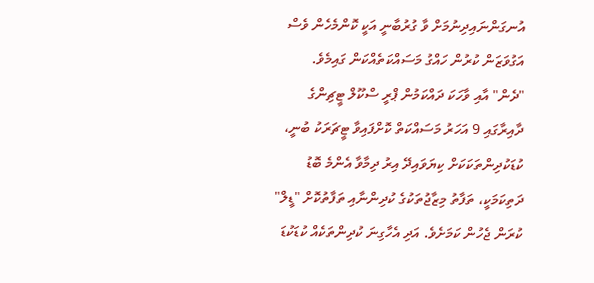އުނގަންނައިދިނުމަށް ވާ ގުރުބާނީ އަކީ ކޮންމެހެން ވެސް އަގުވަޒަން ކުރުން ހައްގު މަސައްކަތެއްކަން ގައިމެވެ.
"ދެން" އާއި ވާހަކަ ދައްކަމުން ޕްރީ ސްކޫލް ޓީޗިންގެ ދާއިރާގައި 9 އަހަރު މަސައްކަތް ކޮށްފައިވާ ޓީޗަރަކު ބުނީ، ކުޑަކުދިންތަކަކަށް ކިޔަވައިދޭ އިރު ދިމާވާ އެންމެ ބޮޑު ދަތިކަމަކީ، ތަފާތު މިޒާޖުތަކުގެ ކުދިންނާއި ތަފާތުކޮށް "ޑީލް" ކުރަން ޖެހުން ކަމަށެވެ. އަދި އެހާގިނަ ކުދިންތަކެއް ކުޑަކުޑަ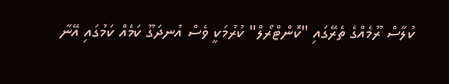ކުލާސް ރޫމެއްގެ ތެރޭގައި "ކޮންޓްރޯލް" ކުރުމަކީ ވެސް އުނދަގޫ ކަމެއް ކަމުގައި އޭނާ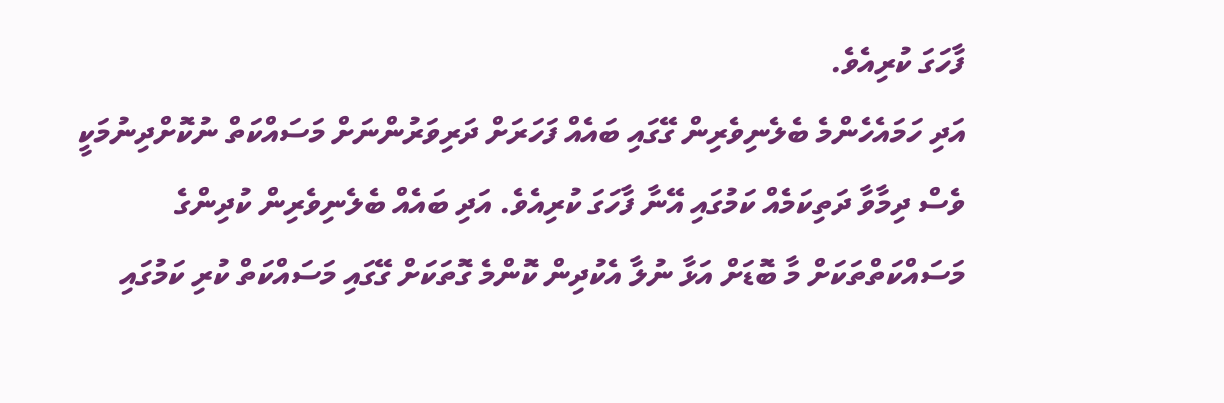ފާހަގަ ކުރިއެވެ.
އަދި ހަމައެހެންމެ ބެލެނިވެރިން ގޭގައި ބައެއް ފަހަރަށް ދަރިވަރުންނަށް މަސައްކަތް ނުކޮށްދިނުމަކީ ވެސް ދިމާވާ ދަތިކަމެއް ކަމުގައި އޭނާ ފާހަގަ ކުރިއެވެ. އަދި ބައެއް ބެލެނިވެރިން ކުދިންގެ މަސައްކަތްތަކަށް މާ ބޮޑަށް އަޅާ ނުލާ އެކުދިން ކޮންމެ ގޮތަކަށް ގޭގައި މަސައްކަތް ކުރި ކަމުގައި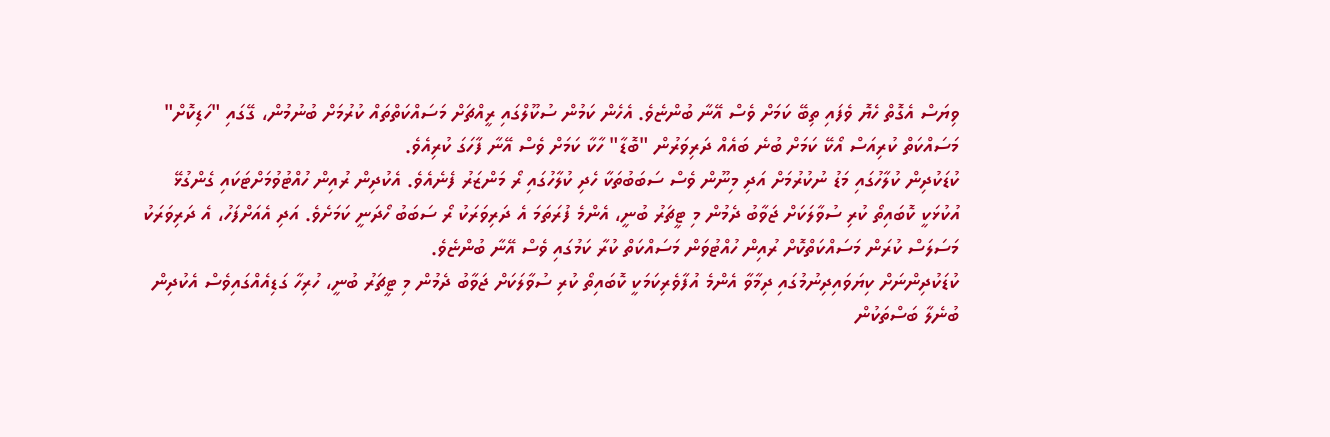ވިޔަސް އެގޮތް ހެޔޮ ވެފައި ތިބޭ ކަމަށް ވެސް އޭނާ ބުންޏެވެ. އެހެން ކަމުން ސުކޫލްގައި ރީއްޗަށް މަސައްކަތްތައް ކުރުމަށް ބުނުމުން، ގޭގައި "ހަޑިކޮށް" މަސައްކަތް ކުރިއަސް އޯކޭ ކަމަށް ބުނެ ބައެއް ދަރިވަރުން "ބޮޑާ" ހާކާ ކަމަށް ވެސް އޭނާ ފާހަގަ ކުރިއެވެ.
ކުޑަކުދިން ކުލާހުގައި މަޑު ނުކުރުމަށް އަދި މިނޫން ވެސް ސަބަބުތަކާ ހެދި ކުލާހުގައި ރޯ މަންޒަރު ފެނެއެވެ. އެކުދިން ރުއިން ހުއްޓުވުމަށްޓަކައި ގެންގުޅޭ އުކުޅަކީ ކޮބައިތޯ ކުރި ސުވާލަކަށް ޖަވާބު ދެމުން މި ޓީޗަރު ބުނީ، އެންމެ ފުރަތަމަ އެ ދަރިވަރަކު ރޯ ސަބަބު ހޯދަނީ ކަމަށެވެ. އަދި އެއަށްފަހު، އެ ދަރިވަރަކު މަސަލަސް ކުރަން މަސައްކަތްކޮށް ރުއިން ހުއްޓުވަން މަސައްކަތް ކުރާ ކަމުގައި ވެސް އޭނާ ބުންޏެވެ.
ކުޑަކުދިންނަށް ކިޔަވައިދިނުމުގައި ދިމާވާ އެންމެ އުފާވެރިކަމަކީ ކޮބައިތޯ ކުރި ސުވާލަކަށް ޖަވާބު ދެމުން މި ޓީޗަރު ބުނީ، ހުރިހާ ގަޑިއެއްގައިވެސް އެކުދިން ބުނެލާ ބަސްތަކުން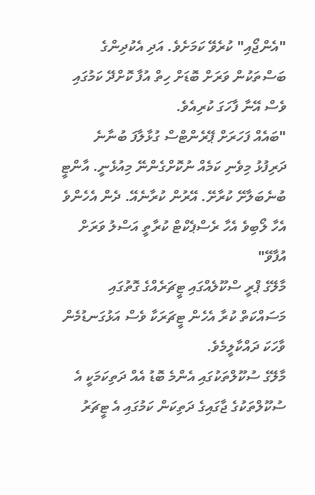"އެންޖޯއި" ކުރެވޭ ކަމަށެވެ. އަދި އެކުދިންގެ ބަސްތަކުން ވަރަށް ބޮޑަށް ހިތް އުފާ ކޮށްދޭ ކަމުގައި ވެސް އޭނާ ފާހަގަ ކުރިއެވެ.
"ބައެއް ފަހަރަށް ޕޭރެންޓްސް ގުޅާލާފަ ބުނާނެ ދަރިފުޅު މިވެނި ކަމެއް ނުކޮށްގެންނޭ މިއުޅެނީ. އާންޓީ ބުނެބަލާށޭ ކުރާށޭ. އޭރުން ކުރާނެއޭ. ދެން އެހެންވެ އެހާ ލޯބިވެ އެހާ ރެސްޕެކްޓް ކުރާތީ އަސްލު ވަރަށް އުފާވޭ"
މާލޭގެ ޕްރީ ސްކޫލެއްގައި ޓީޗަރެއްގެ ގޮތުގައި މަސައްކަތް ކުރާ އެހެން ޓީޗަރަކާ ވެސް އަޅުގަނޑުމެން ވާހަކަ ދައްކާލީމެވެ.
މާލޭގެ ސުކޫލްތަކުގައި އެންމެ ބޮޑު އެއް ދަތިކަމަކީ އެ ސުކޫލްތަކުގެ ޖާގައިގެ ދަތިކަން ކަމުގައި އެ ޓީޗަރު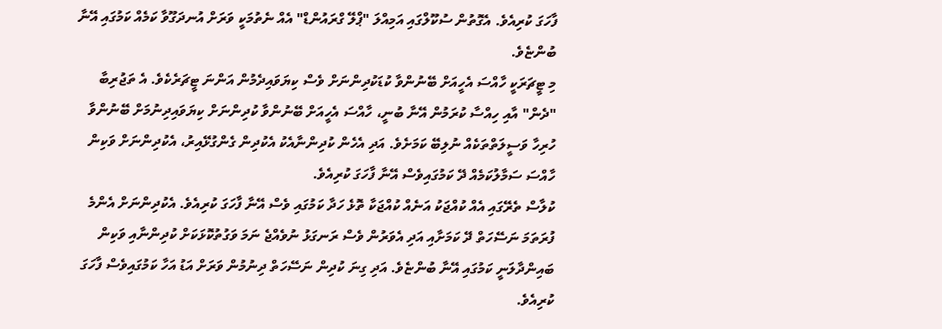ފާހަގަ ކުރިއެވެ. އެގޮތުން ސުކޫލްގައި އަމިއްލަ "ޕްލޭ ގްރައުންޑް" އެއް ނެތުމަކީ ވަރަށް އުނދަގޫވާ ކަމެއް ކަމުގައި އޭނާ ބުންޏެވެ.
މި ޓީޗަރަކީ ހާއްސަ އެހީއަށް ބޭނުންވާ ކުޑަކުދިންނަށް ވެސް ކިޔަވައިދެމުން އަންނަ ޓީޗަރެކެވެ. އެ ތަޖުރިބާ "ދެން" އާއި ހިއްސާ ކުރަމުން އޭނާ ބުނީ، ހާއްސަ އެހީއަށް ބޭނުންވާ ކުދިންނަށް ކިޔަވައިދިނުމަށް ބޭނުންވާ ހުރިހާ ވަސީލަތްތަކެއް ނުލިބޭ ކަމަށެވެ. އަދި އެހެން ކުދިންނާއެކު އެކުދިން ގެންގުޅޭއިރު، އެކުދިންނަށް ވަކިން ހާއްސަ ސަމާލުކަމެއް ދޭ ކަމުގައިވެސް އޭނާ ފާހަގަ ކުރިއެވެ.
ކުލާސް ތެރޭގައި އެއް ކުއްޖަކު އަނެއް ކުއްޖަކާ ތޮޅެ ހަދާ ކަމުގައި ވެސް އޭނާ ފާހަގަ ކުރިއެވެ. އެކުދިންނަށް އެންމެ ފުރަތަމަ ނަސޭހަތް ދޭ ކަމަށާއި އަދި އެވަރުން ވެސް ރަނގަޅު ނުވެއްޖެ ނަމަ ވަގުތުކޮޅަކަށް ކުދިންނާއި ވަކިން ބައިންދާލަނީ ކަމުގައި އޭނާ ބުންޏެވެ. އަދި ގިނަ ކުދިން ނަސޭހަތް ދިނުމުން ވަރަށް އަޑު އަހާ ކަމުގައިވެސް ފާހަގަ ކުރިއެވެ.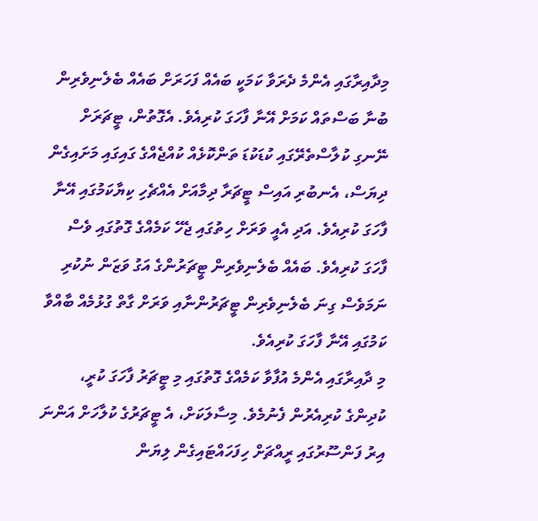މިދާއިރާގައި އެންމެ ދެރަވާ ކަމަކީ ބައެއް ފަހަރަށް ބައެއް ބެލެނިވެރިން ބުނާ ބަސްތައް ކަމަށް އޭނާ ފާހަގަ ކުރިއެވެ. އެގޮތުން، ޓީޗަރަށް ނޭނގި ކުލާސްތެރޭގައި ކުޑަކުޑަ ތަންކޮޅެއް ކުއްޖެއްގެ ގައިގައި މަށައިގެން ދިޔަސް، އެނބުރި އައިސް ޓީޗަރާ ދިމާއަށް އެއްޗެހި ކިޔާކަމުގައި އޭނާ ފާހަގަ ކުރިއެވެ. އަދި އެއީ ވަރަށް ހިތުގައި ޖެހޭ ކަމެއްގެ ގޮތުގައި ވެސް ފާހަގަ ކުރިއެވެ. ބައެއް ބެލެނިވެރިން ޓީޗަރުންގެ އަގު ވަޒަން ނުކުރި ނަމަވެސް ގިނަ ބެލެނިވެރިން ޓީޗަރުންނާއި ވަރަށް ގާތް ގުޅުމެއް ބާއްވާ ކަމުގައި އޭނާ ފާހަގަ ކުރިއެވެ.
މި ދާއިރާގައި އެންމެ އުފާވާ ކަމެއްގެ ގޮތުގައި މި ޓީޗަރު ފާހަގަ ކުރީ، ކުދިންގެ ކުރިއެރުން ފެނުމެވެ. މިސާލަކަށް، އެ ޓީޗަރުގެ ކުލާހަށް އަންނަ އިރު ފަންސޫރުގައި ރީއްޗަށް ހިފަހައްޓައިގެން ލިޔަން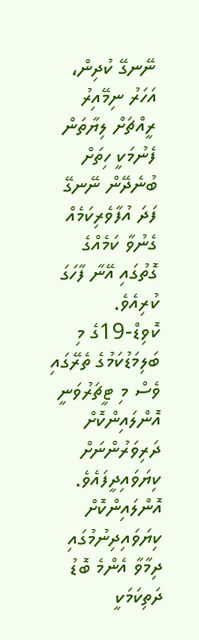ނޭނގޭ ކުދިން، އަހަރު ނިމޭއިރު ރީއްޗަށް ލިޔާތަން ފެނުމަކީ ހިތަށް ބުނެދޭން ނޭނގޭ ފަދަ އުފާވެރިކަމެއް ގެނުވާ ކަމެއްގެ ގޮތުގައި އޭނާ ފާހަގަ ކުރިއެވެ.
ކޮވިޑް-19ގެ މި ބަލިމަޑުކަމުގެ ތެރޭގައި  ވެސް މި ޓީޗަރުވަނީ އޮންލައިންކޮށް ދަރިވަރުންނަށް ކިޔަވައިދީފައެވެ. އޮންލައިންކޮށް ކިޔަވައިދިނުމުގައި ދިމާވާ އެންމެ ބޮޑު ދަތިކަމަކީ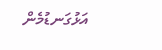އަޅުގަނޑުމެން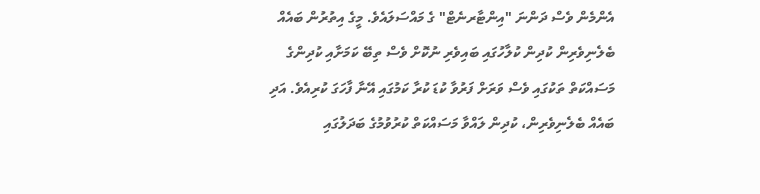އެންމެން ވެސް ދަންނަ "އިންޓާރނެޓް" ގެ މައްސަލައެވެ. މީގެ އިތުރުން ބައެއް ބެލެނިވެރިން ކުދިން ކުލާހުގައި ބައިވެރި ނުކޮށް ވެސް ތިބޭ ކަމަށާއި ކުދިންގެ މަސައްކަތް ތަކުގައި ވެސް ވަރަށް ފަރުވާ ކުޑަ ކުރާ ކަމުގައި އޭނާ ފާހަގަ ކުރިއެވެ. އަދި ބައެއް ބެލެނިވެރިން، ކުދިން ލައްވާ މަސައްކަތް ކުރުވުމުގެ ބަދަލުގައި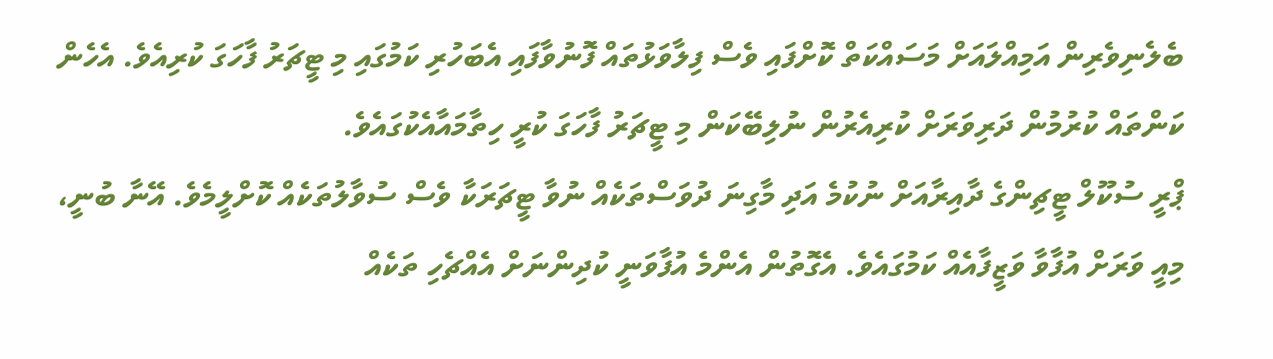ބެލެނިވެރިން އަމިއްލައަށް މަސައްކަތް ކޮށްފައި ވެސް ފިލާވަޅުތައް ފޮނުވާފައި އެބަހުރި ކަމުގައި މި ޓީޗަރު ފާހަގަ ކުރިއެވެ. އެހެން ކަންތައް ކުރުމުން ދަރިވަރަށް ކުރިއެރުން ނުލިބޭކަން މި ޓީޗަރު ފާހަގަ ކުރީ ހިތާމައާއެކުގައެވެ.
ޕްރީ ސުކޫލް ޓީޗިންގެ ދާއިރާއަށް ނުކުމެ އަދި މާގިނަ ދުވަސްތަކެއް ނުވާ ޓީޗަރަކާ ވެސް ސުވާލުތަކެއް ކޮށްލީމެވެ. އޭނާ ބުނީ، މިއީ ވަރަށް އުފާވާ ވަޒީފާއެއް ކަމުގައެވެ. އެގޮތުން އެންމެ އުފާވަނީ ކުދިންނަށް އެއްޗެހި ތަކެއް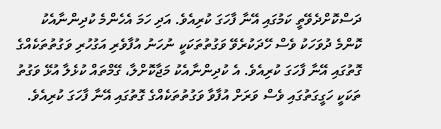ދަސްކޮށްދެވޭތީ ކަމުގައި އޭނާ ފާހަގަ ކުރިއެވެ. އަދި ހަމަ އެހެންމެ ކުދިންނާއެކު ކޮންމެ ދުވަހަކު ވެސް ހޭދަކުރެވޭ ވަގުތުތަކަކީ ނުހަނު އުފާވެރި އަގުހުރި ވަގުތުތަކެއްގެ ގޮތުގައި އޭނާ ފާހަގަ ކުރިއެވެ. އެ ކުދިންނާއެކު މަޖާކޮށްލާ، ގޭމްތައް ކުޅެލާ އުޅޭ ވަގުތު ތަކަކީ ހަގީގަތުގައި ވެސް ވަރަށް އުފާވާ ވަގުތުތަކެއްގެ ގޮތުގައި އޭނާ ފާހަގަ ކުރިއެވެ.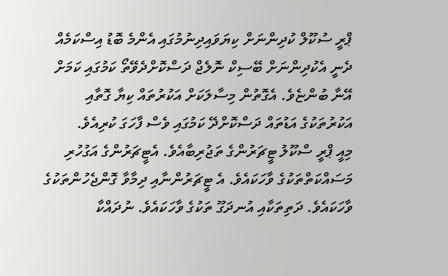ޕްރީ ސުކޫލް ކުދިންނަށް ކިޔަވައިދިނުމުގައި އެންމެ ބޮޑު އިސްކަމެއް ދެނީ އެކުދިންނަށް ބޭސިކް ނޮލެޖް ދަސްކޮށްދެވޭތޯ ކަމުގައި ކަމަށް އޭނާ ބުންޏެވެ. އެގޮތުން މިސާލަކަށް އަކުރުތައް ކިޔާ ގޮތާއި އަކުރުތަކުގެ އަޑުތައް ދަސްކޮށްދޭ ކަމުގައި ވެސް ފާހަގަ ކުރިއެވެ.
މިއީ ޕްރީ ސްކޫލު ޓީޗަރުންގެ ތަޖުރިބާއެވެ. އެޓީޗަރުންގެ އަގުހުރި މަސައްކަތްތަކުގެ ވާހަކައެވެ. އެ ޓީޗަރުންނާއި ދިމާވާ ގޮންޖެހުންތަކުގެ ވާހަކައެވެ. ދަތިތަކާއި އުނދަގޫ ތަކުގެ ވާހަކައެވެ. ނުދައްކާ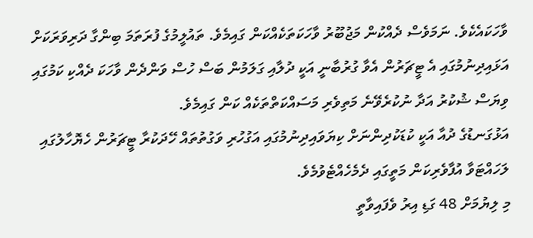ވާހަކައެކެވެ. ނަމަވެސް ދެއްކުން މަޖުބޫރު ވާހަކަތަކެއްކަން ގައިމެވެ. ތައުލީމުގެ ފުރަތަމަ ބިންގާ ދަރިވަރަކަށް އަޅައިދިނުމުގައި އެ ޓީޗަރުން އެވާ ގުރުބާނީ އަކީ ދުލާއި ގަލަމުން ބަސް ހުސް ވަންދެން ވާހަކަ ދެއްކި ކަމުގައި ވިޔަސް ޝުކުރު އަދާ ނުކުރެވޭނެ މަތިވެރި މަސައްކަތްތަކެއް ކަން ގައިމެވެ.
އަޅުގަނޑުގެ ދުއާ އަކީ ކުޑަކުދިންނަށް ކިޔަވައިދިނުމުގައި އަގުހުރި ވަގުތުތައް ހޭދަކުރާ ޓީޗަރުން ހެޔޮހާލުގައި ލަހައްޓަވާ އުފާވެރިކަން މަތީގައި ދެމެހެއްޓެވުމެވެ.
މި ލިޔުމަށް 48 ގަޑި އިރު ވެފައިވާތީ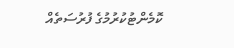ކޮމެންޓުކުރުމުގެ ފުރުސަތެއް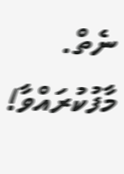ނެތް. މާފުކުރައްވާ!